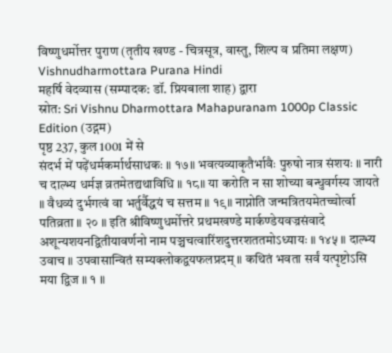विष्णुधर्मोत्तर पुराण (तृतीय खण्ड - चित्रसूत्र, वास्तु, शिल्प व प्रतिमा लक्षण)
Vishnudharmottara Purana Hindi
महर्षि वेदव्यास (सम्पादक: डॉ. प्रियबाला शाह) द्वारा
स्रोत: Sri Vishnu Dharmottara Mahapuranam 1000p Classic Edition (उद्गम)
पृष्ठ 237, कुल 1001 में से
संदर्भ में पढ़ेंधर्मकर्मार्थसाधकः ॥ १७॥ भवत्यव्याकृतैर्भावैः पुरुषो नात्र संशयः ॥ नारी च दाल्भ्य धर्मज्ञ व्रतमेतद्यथाविधि ॥ १८॥ या करोति न सा शोच्या बन्धुवर्गस्य जायते ॥ वैधव्यं दुर्भगत्वं वा भर्तुर्वैद्धयं च सत्तम ॥ १९॥ नाप्नोति जन्मत्रितयमेतच्चोर्त्वा पतिव्रता ॥ २० ॥ इति श्रीविष्णुधर्मोत्तरे प्रथमखण्डे मार्कण्डेयवज्रसंवादे अशून्यशयनद्वितीयावर्णनो नाम पञ्चचत्वारिंशदुत्तरशततमोऽध्यायः ॥ १४५ ॥ दाल्भ्य उवाच ॥ उपवासान्वितं सम्यक्लोकद्वयफलप्रदम् ॥ कथितं भवता सर्वं यत्पृष्टोऽसि मया द्विज ॥ १ ॥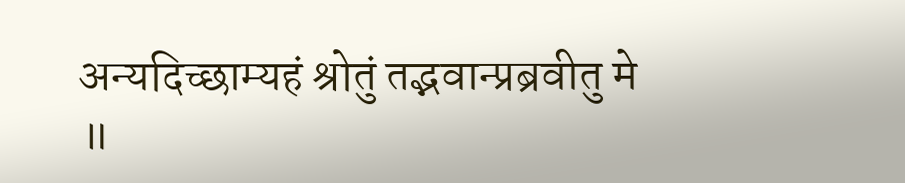अन्यदिच्छाम्यहं श्रोतुं तद्भवान्प्रब्रवीतु मे ॥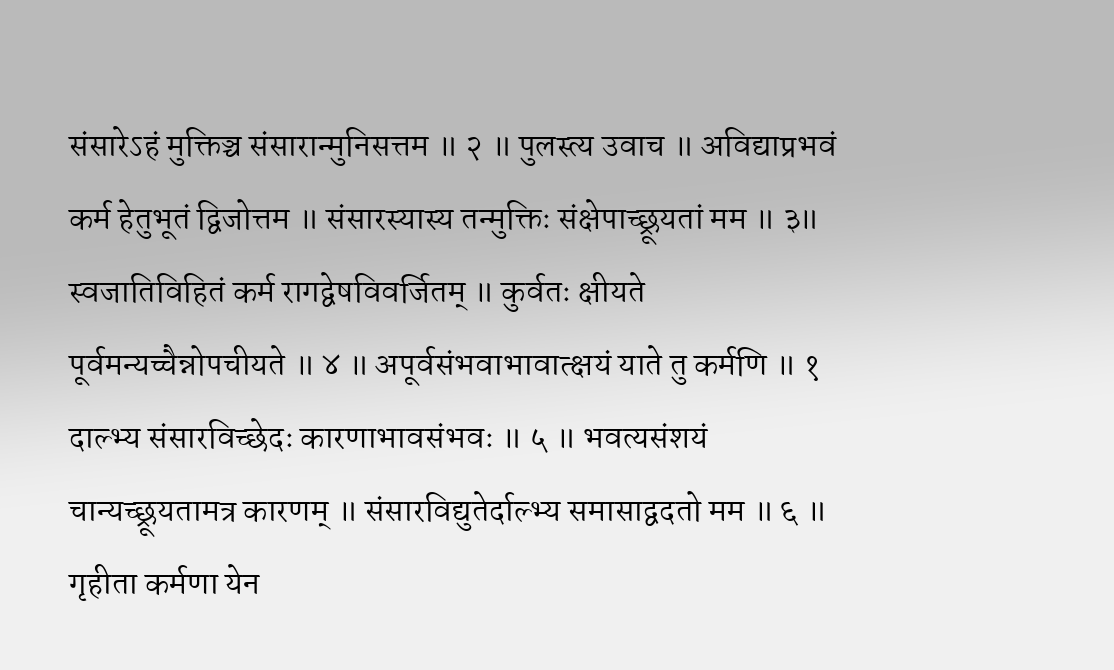संसारेऽहं मुक्तिञ्च संसारान्मुनिसत्तम ॥ २ ॥ पुलस्त्य उवाच ॥ अविद्याप्रभवं कर्म हेतुभूतं द्विजोत्तम ॥ संसारस्यास्य तन्मुक्तिः संक्षेपाच्छ्रूयतां मम ॥ ३॥ स्वजातिविहितं कर्म रागद्वेषविवर्जितम् ॥ कुर्वतः क्षीयते पूर्वमन्यच्चैन्नोपचीयते ॥ ४ ॥ अपूर्वसंभवाभावात्क्षयं याते तु कर्मणि ॥ १ दाल्भ्य संसारविच्छेदः कारणाभावसंभवः ॥ ५ ॥ भवत्यसंशयं चान्यच्छ्रूयतामत्र कारणम् ॥ संसारविद्युतेर्दाल्भ्य समासाद्वदतो मम ॥ ६ ॥ गृहीता कर्मणा येन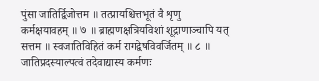पुंसा जातिर्द्विजोत्तम ॥ तत्प्रायश्चित्तभूतं वै शृणु कर्मक्षयावहम् ॥ ७ ॥ ब्राह्मणक्षत्रियविशां शूद्राणाञ्चापि यत् सत्तम ॥ स्वजातिविहितं कर्म रागद्वेषविवर्जितम् ॥ ८ ॥ जातिप्रदस्याल्पत्वं तदेवाद्यास्य कर्मणः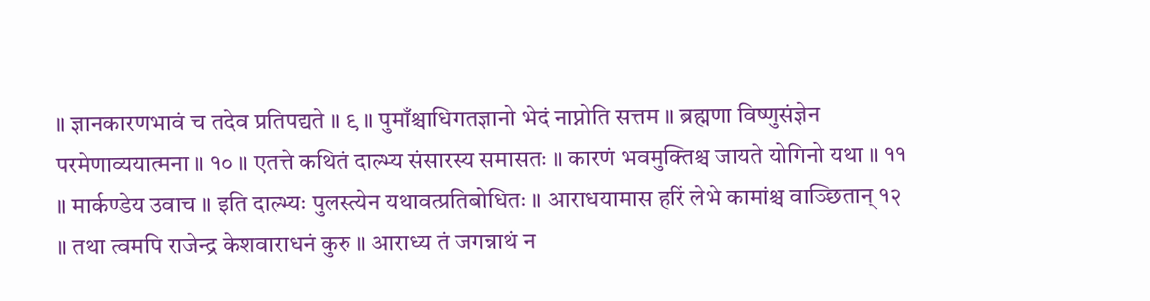॥ ज्ञानकारणभावं च तदेव प्रतिपद्यते ॥ ९ ॥ पुमाँश्चाधिगतज्ञानो भेदं नाप्नोति सत्तम ॥ ब्रह्मणा विष्णुसंज्ञेन परमेणाव्ययात्मना ॥ १० ॥ एतत्ते कथितं दाल्भ्य संसारस्य समासतः ॥ कारणं भवमुक्तिश्च जायते योगिनो यथा ॥ ११ ॥ मार्कण्डेय उवाच ॥ इति दाल्भ्यः पुलस्त्येन यथावत्प्रतिबोधितः ॥ आराधयामास हरिं लेभे कामांश्च वाञ्छितान् १२ ॥ तथा त्वमपि राजेन्द्र केशवाराधनं कुरु ॥ आराध्य तं जगन्नाथं न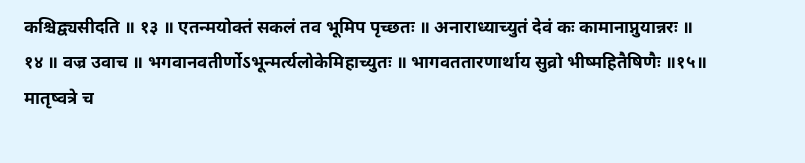कश्चिद्व्यसीदति ॥ १३ ॥ एतन्मयोक्तं सकलं तव भूमिप पृच्छतः ॥ अनाराध्याच्युतं देवं कः कामानाप्नुयान्नरः ॥ १४ ॥ वज्र उवाच ॥ भगवानवतीर्णोऽभून्मर्त्यलोकेमिहाच्युतः ॥ भागवततारणार्थाय सुव्रो भीष्महितैषिणैः ॥१५॥ मातृष्वत्रे च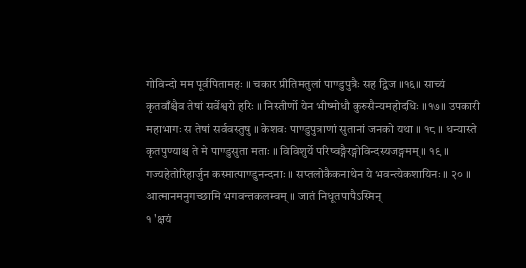गोविन्दो मम पूर्वपितामहः ॥ चकार प्रीतिमतुलां पाण्डुपुत्रैः सह द्विज ॥१६॥ साच्यं कृतवाँश्चैव तेषां सर्वेश्वरो हरिः ॥ निस्तीर्णो येन भीष्मोधौ कुरुसैन्यमहोदधिः ॥१७॥ उपकारी महाभागः स तेषां सर्ववस्तुषु ॥ केशवः पाण्डुपुत्राणां सुतानां जनको यथा ॥ १८ ॥ धन्यास्ते कृतपुण्याश्च ते मे पाण्डुसुता मताः ॥ विविशुर्ये परिष्वङ्गैरङ्गोविन्दस्यजङ्गमम् ॥ १९ ॥ गज्यहेतोरिहार्जुन कस्मात्पाण्डुनन्दनाः ॥ सप्तलोकैकनाथेन ये भवन्त्येकशायिनः ॥ २० ॥ आत्मानमनुगच्छामि भगवन्तकलम्वम् ॥ जातं निधूतपापैऽस्मिन्
१ 'क्षयं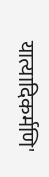यात्यादिकर्मणि'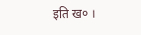इति ख० ।